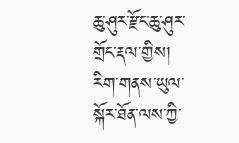ཆུ་ཤུར་རྫོང་ཆུ་ཤུར་གྲོང་རྡལ་གྱིས།
རིག་གནས་ཡུལ་སྐོར་ཐོན་ལས་ཀྱི་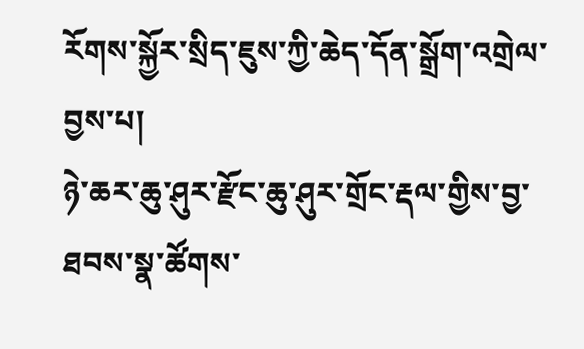རོགས་སྐྱོར་སྲིད་ཇུས་ཀྱི་ཆེད་དོན་སྒྲོག་འགྲེལ་བྱས་པ།
ཉེ་ཆར་ཆུ་ཤུར་རྫོང་ཆུ་ཤུར་གྲོང་རྡལ་གྱིས་བྱ་ཐབས་སྣ་ཚོགས་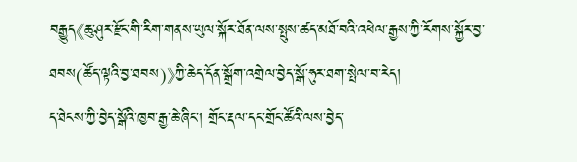བརྒྱུད《ཆུ་ཤུར་རྫོང་གི་རིག་གནས་ཡུལ་སྐོར་ཐོན་ལས་སྤུས་ཚད་མཐོ་བའི་འཕེལ་རྒྱས་ཀྱི་རོགས་སྐྱོར་བྱ་ཐབས(ཚོད་ལྟའི་བྱ་ཐབས)》ཀྱི་ཆེད་དོན་སྒྲོག་འགྲེལ་བྱེད་སྒོ་ཧུར་ཐག་སྤེལ་བ་རེད།
ད་ཐེངས་ཀྱི་བྱེད་སྒོའི་ཁྱབ་རྒྱ་ཆེ་ཞིང་། གྲོང་རྡལ་དང་གྲོང་ཚོའི་ལས་བྱེད་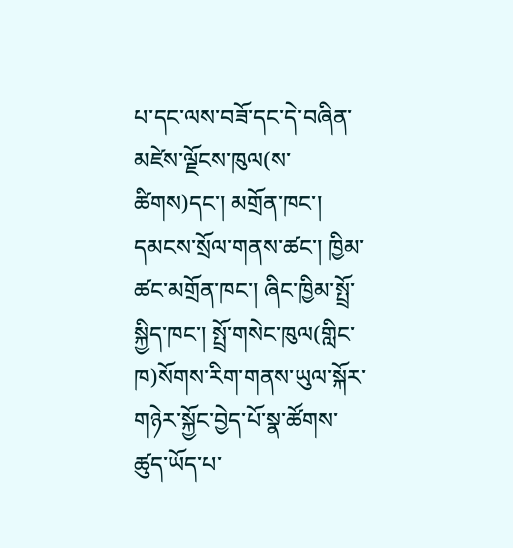པ་དང་ལས་བཟོ་དང་དེ་བཞིན་མཛེས་ལྗོངས་ཁུལ(ས་ཚིགས)དང་། མགྲོན་ཁང་། དམངས་སྲོལ་གནས་ཚང་། ཁྱིམ་ཚང་མགྲོན་ཁང་། ཞིང་ཁྱིམ་སྤྲོ་སྐྱིད་ཁང་། སྤྲོ་གསེང་ཁུལ(གླིང་ཁ)སོགས་རིག་གནས་ཡུལ་སྐོར་གཉེར་སྐྱོང་བྱེད་པོ་སྣ་ཚོགས་ཚུད་ཡོད་པ་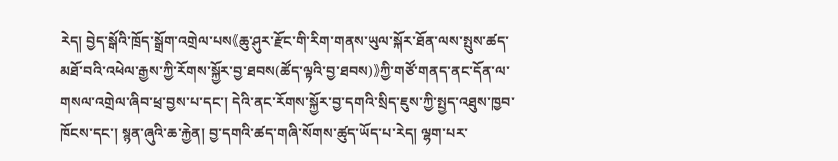རེད། བྱེད་སྒོའི་ཁྲོད་སྒྲོག་འགྲེལ་པས《ཆུ་ཤུར་རྫོང་གི་རིག་གནས་ཡུལ་སྐོར་ཐོན་ལས་སྤུས་ཚད་མཐོ་བའི་འཕེལ་རྒྱས་ཀྱི་རོགས་སྐྱོར་བྱ་ཐབས(ཚོད་ལྟའི་བྱ་ཐབས)》ཀྱི་གཙོ་གནད་ནང་དོན་ལ་གསལ་འགྲེལ་ཞིབ་ཕྲ་བྱས་པ་དང་། དེའི་ནང་རོགས་སྐྱོར་བྱ་དགའི་སྲིད་ཇུས་ཀྱི་སྤྱད་འཐུས་ཁྱབ་ཁོངས་དང་། སྙན་ཞུའི་ཆ་རྐྱེན། བྱ་དགའི་ཚད་གཞི་སོགས་ཚུད་ཡོད་པ་རེད། ལྷག་པར་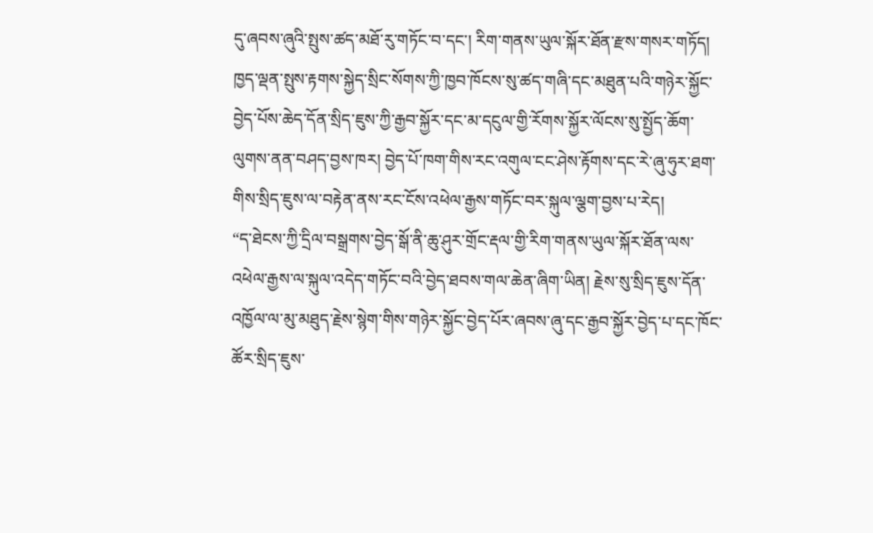དུ་ཞབས་ཞུའི་སྤུས་ཚད་མཐོ་རུ་གཏོང་བ་དང་། རིག་གནས་ཡུལ་སྐོར་ཐོན་རྫས་གསར་གཏོད། ཁྱད་ལྡན་སྤུས་རྟགས་སྐྱེད་སྲིང་སོགས་ཀྱི་ཁྱབ་ཁོངས་སུ་ཚད་གཞི་དང་མཐུན་པའི་གཉེར་སྐྱོང་བྱེད་པོས་ཆེད་དོན་སྲིད་ཇུས་ཀྱི་རྒྱབ་སྐྱོར་དང་མ་དངུལ་གྱི་རོགས་སྐྱོར་ལོངས་སུ་སྤྱོད་ཆོག་ལུགས་ནན་བཤད་བྱས་ཁར། བྱེད་པོ་ཁག་གིས་རང་འགུལ་ངང་ཤེས་རྟོགས་དང་རེ་ཞུ་ཧུར་ཐག་གིས་སྲིད་ཇུས་ལ་བརྟེན་ནས་རང་ངོས་འཕེལ་རྒྱས་གཏོང་བར་སྐུལ་ལྕག་བྱས་པ་རེད།
“ད་ཐེངས་ཀྱི་དྲིལ་བསྒྲགས་བྱེད་སྒོ་ནི་ཆུ་ཤུར་གྲོང་རྡལ་གྱི་རིག་གནས་ཡུལ་སྐོར་ཐོན་ལས་འཕེལ་རྒྱས་ལ་སྐུལ་འདེད་གཏོང་བའི་བྱེད་ཐབས་གལ་ཆེན་ཞིག་ཡིན། རྗེས་སུ་སྲིད་ཇུས་དོན་འཁྱོལ་ལ་མུ་མཐུད་རྗེས་སྙེག་གིས་གཉེར་སྐྱོང་བྱེད་པོར་ཞབས་ཞུ་དང་རྒྱབ་སྐྱོར་བྱེད་པ་དང་ཁོང་ཚོར་སྲིད་ཇུས་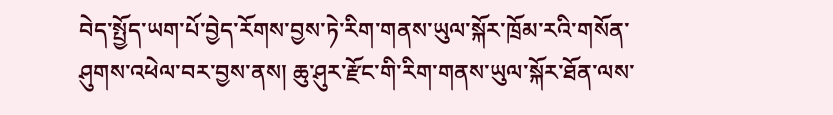བེད་སྤྱོད་ཡག་པོ་བྱེད་རོགས་བྱས་ཏེ་རིག་གནས་ཡུལ་སྐོར་ཁྲོམ་རའི་གསོན་ཤུགས་འཕེལ་བར་བྱས་ནས། ཆུ་ཤུར་རྫོང་གི་རིག་གནས་ཡུལ་སྐོར་ཐོན་ལས་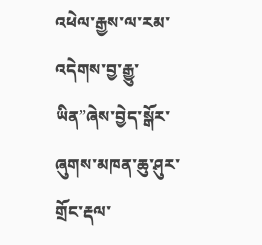འཕེལ་རྒྱས་ལ་རམ་འདེགས་བྱ་རྒྱུ་ཡིན”ཞེས་བྱེད་སྒོར་ཞུགས་མཁན་ཆུ་ཤུར་གྲོང་རྡལ་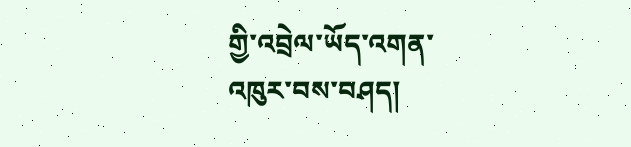གྱི་འབྲེལ་ཡོད་འགན་འཁུར་བས་བཤད།